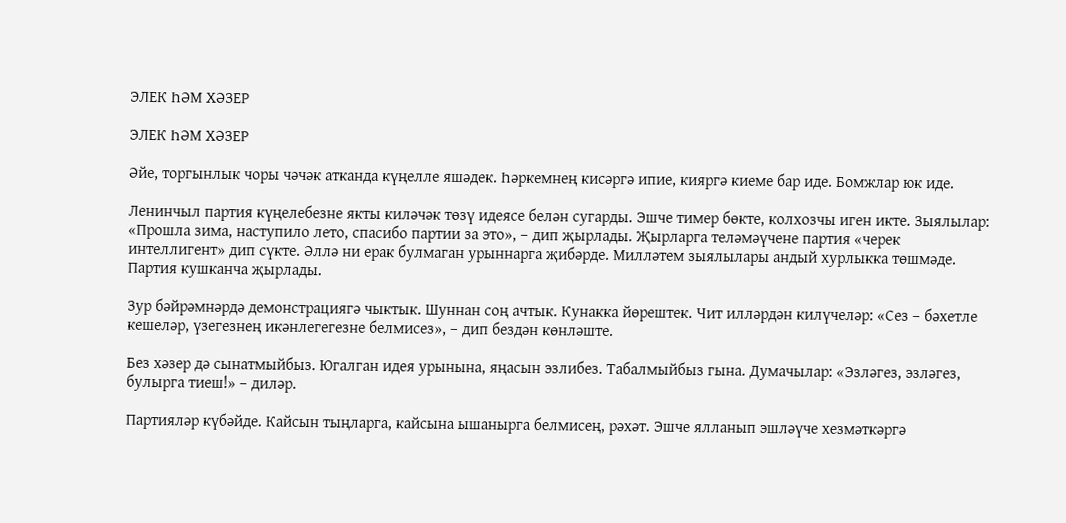ЭЛЕК ҺӘМ ХӘЗЕР

ЭЛЕК ҺӘМ ХӘЗЕР

Әйе, торгынлык чоры чәчәк атканда күңелле яшәдек. Һәркемнең кисәргә ипие, кияргә киеме бар иде. Бомжлар юк иде.

Ленинчыл партия күңелебезне якты киләчәк төзү идеясе белән сугарды. Эшче тимер бөкте, колхозчы иген икте. Зыялылар: «Прошла зима, наступило лето, спасибо партии за это», – дип җырлады. Җырларга теләмәүчене партия «черек интеллигент» дип сүкте. Әллә ни ерак булмаган урыннарга җибәрде. Милләтем зыялылары андый хурлыкка төшмәде. Партия кушканча җырлады.

Зур бәйрәмнәрдә демонстрациягә чыктык. Шуннан соң ачтык. Кунакка йөрештек. Чит илләрдән килүчеләр: «Сез – бәхетле кешеләр, үзегезнең икәнлегегезне белмисез», – дип бездән көнләште.

Без хәзер дә сынатмыйбыз. Югалган идея урынына, яңасын эзлибез. Табалмыйбыз гына. Думачылар: «Эзләгез, эзләгез, булырга тиеш!» – диләр.

Партияләр күбәйде. Кайсын тыңларга, кайсына ышанырга белмисең, рәхәт. Эшче ялланып эшләүче хезмәткәргә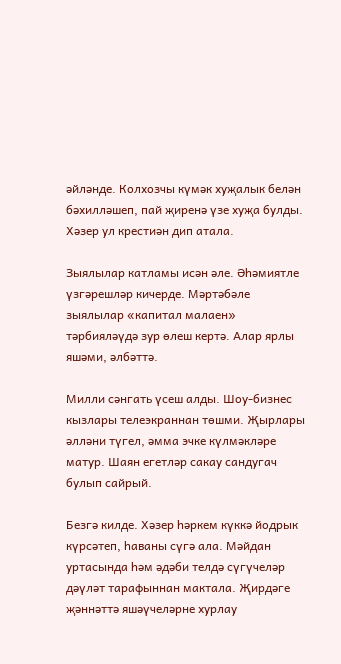әйләнде. Колхозчы күмәк хуҗалык белән бәхилләшеп, пай җиренә үзе хуҗа булды. Хәзер ул крестиән дип атала.

Зыялылар катламы исән әле. Әһәмиятле үзгәрешләр кичерде. Мәртәбәле зыялылар «капитал малаен» тәрбияләүдә зур өлеш кертә. Алар ярлы яшәми, әлбәттә.

Милли сәнгать үсеш алды. Шоу-бизнес кызлары телеэкраннан төшми. Җырлары әлләни түгел, әмма эчке күлмәкләре матур. Шаян егетләр сакау сандугач булып сайрый.

Безгә килде. Хәзер һәркем күккә йодрык күрсәтеп, һаваны сүгә ала. Мәйдан уртасында һәм әдәби телдә сүгүчеләр дәүләт тарафыннан мактала. Җирдәге җәннәттә яшәүчеләрне хурлау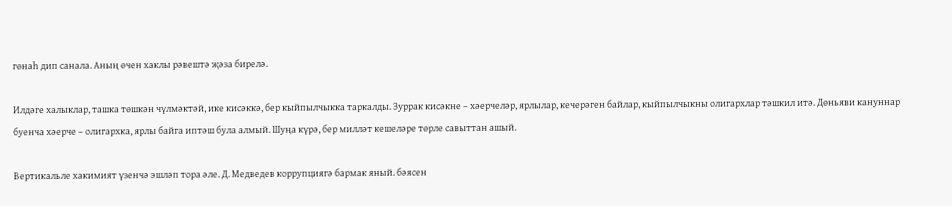гөнаһ дип санала. Аның өчен хаклы рәвештә җәза бирелә.

Илдәге халыклар, ташка төшкән чүлмәктәй, ике кисәккә, бер кыйпылчыкка таркалды. Зуррак кисәкне – хәерчеләр, ярлылар, кечерәген байлар, кыйпылчыкны олигархлар тәшкил итә. Дөньяви кануннар буенча хәерче – олигархка, ярлы байга иптәш була алмый. Шуңа күрә, бер милләт кешеләре төрле савыттан ашый.

Вертикальле хакимият үзенчә эшләп тора әле. Д. Медведев коррупциягә бармак яный. бәясен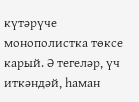күтәрүче монополистка төксе карый. Ә тегеләр, үч иткәндәй, һаман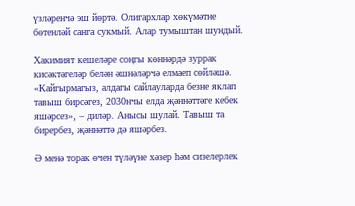үзләренчә эш йөртә. Олигархлар хөкүмәтне бөтенләй санга сукмый. Алар тумыштан шундый.

Хакимият кешеләре соңгы көннәрдә зуррак кисәктәгеләр белән әшнәләрчә елмаеп сөйләшә. «Кайгырмагыз, алдагы сайлауларда безне яклап тавыш бирсәгез, 2030нчы елда җәннәттәге кебек яшәрсез», – диләр. Анысы шулай. Тавыш та бирербез, җәннәттә дә яшәрбез.

Ә менә торак өчен түләүне хәзер һәм сизелерлек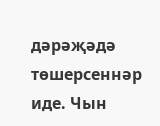дәрәҗәдә төшерсеннәр иде. Чын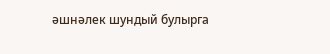әшнәлек шундый булырга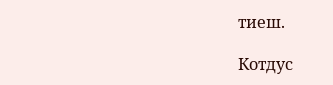тиеш.

Котдус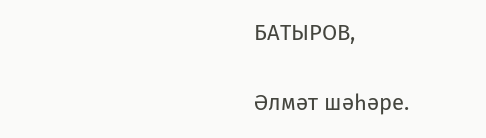БАТЫРОВ,

Әлмәт шәһәре.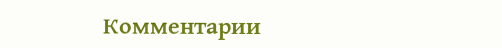Комментарии